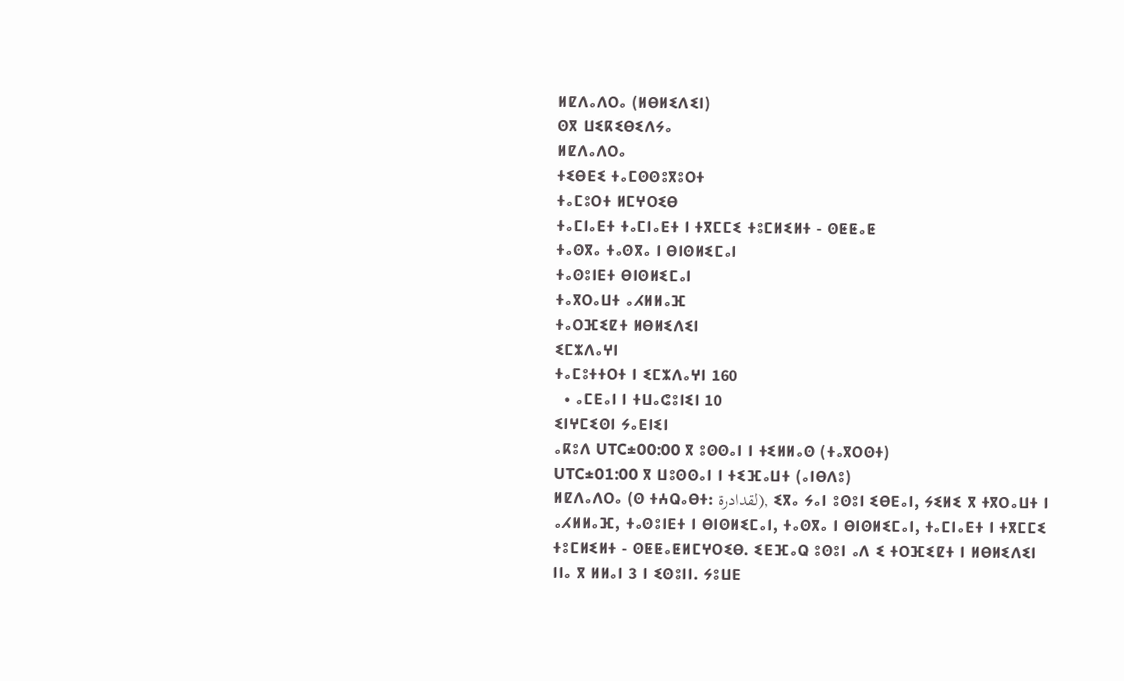ⵍⵇⴷⴰⴷⵔⴰ (ⵍⴱⵍⵉⴷⵉⵏ)
ⵙⴳ ⵡⵉⴽⵉⴱⵉⴷⵢⴰ
ⵍⵇⴷⴰⴷⵔⴰ
ⵜⵉⴱⴹⵉ ⵜⴰⵎⵙⵙⵓⴳⵓⵔⵜ
ⵜⴰⵎⵓⵔⵜ ⵍⵎⵖⵔⵉⴱ
ⵜⴰⵎⵏⴰⴹⵜ ⵜⴰⵎⵏⴰⴹⵜ ⵏ ⵜⴳⵎⵎⵉ ⵜⵓⵎⵍⵉⵍⵜ - ⵙⵟⵟⴰⵟ
ⵜⴰⵙⴳⴰ ⵜⴰⵙⴳⴰ ⵏ ⴱⵏⵙⵍⵉⵎⴰⵏ
ⵜⴰⵙⵓⵏⴹⵜ ⴱⵏⵙⵍⵉⵎⴰⵏ
ⵜⴰⴳⵔⴰⵡⵜ ⴰⵃⵍⵍⴰⴼ
ⵜⴰⵔⴼⵉⵇⵜ ⵍⴱⵍⵉⴷⵉⵏ
ⵉⵎⵣⴷⴰⵖⵏ
ⵜⴰⵎⵓⵜⵜⵔⵜ ⵏ ⵉⵎⵣⴷⴰⵖⵏ 160
  • ⴰⵎⴹⴰⵏ ⵏ ⵜⵡⴰⵛⵓⵏⵉⵏ 10
ⵉⵏⵖⵎⵉⵙⵏ ⵢⴰⴹⵏⵉⵏ
ⴰⴽⵓⴷ UTC±00:00 ⴳ ⵓⵙⵙⴰⵏ ⵏ ⵜⵉⵍⵍⴰⵙ (ⵜⴰⴳⵔⵙⵜ)
UTC±01:00 ⴳ ⵡⵓⵙⵙⴰⵏ ⵏ ⵜⵉⴼⴰⵡⵜ (ⴰⵏⴱⴷⵓ)
ⵍⵇⴷⴰⴷⵔⴰ (ⵙ ⵜⵄⵕⴰⴱⵜ: لقدادرة), ⵉⴳⴰ ⵢⴰⵏ ⵓⵙⵓⵏ ⵉⴱⴹⴰⵏ, ⵢⵉⵍⵉ ⴳ ⵜⴳⵔⴰⵡⵜ ⵏ ⴰⵃⵍⵍⴰⴼ, ⵜⴰⵙⵓⵏⴹⵜ ⵏ ⴱⵏⵙⵍⵉⵎⴰⵏ, ⵜⴰⵙⴳⴰ ⵏ ⴱⵏⵙⵍⵉⵎⴰⵏ, ⵜⴰⵎⵏⴰⴹⵜ ⵏ ⵜⴳⵎⵎⵉ ⵜⵓⵎⵍⵉⵍⵜ - ⵙⵟⵟⴰⵟⵍⵎⵖⵔⵉⴱ. ⵉⴹⴼⴰⵕ ⵓⵙⵓⵏ ⴰⴷ ⵉ ⵜⵔⴼⵉⵇⵜ ⵏ ⵍⴱⵍⵉⴷⵉⵏ ⵏⵏⴰ ⴳ ⵍⵍⴰⵏ 3 ⵏ ⵉⵙⵓⵏⵏ. ⵢⵓⵡⴹ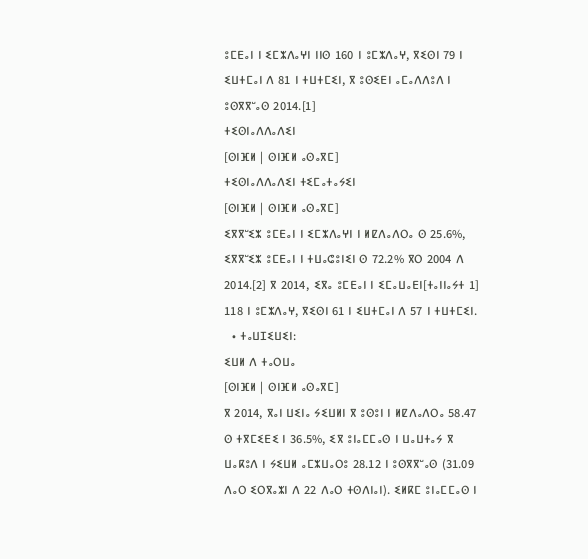ⵓⵎⴹⴰⵏ ⵏ ⵉⵎⵣⴷⴰⵖⵏ ⵏⵏⵙ 160 ⵏ ⵓⵎⵣⴷⴰⵖ, ⴳⵉⵙⵏ 79 ⵏ ⵉⵡⵜⵎⴰⵏ ⴷ 81 ⵏ ⵜⵡⵜⵎⵉⵏ, ⴳ ⵓⵙⵉⴹⵏ ⴰⵎⴰⴷⴷⵓⴷ ⵏ ⵓⵙⴳⴳⵯⴰⵙ 2014.[1]
ⵜⵉⵙⵏⴰⴷⴷⴰⴷⵉⵏ
[ⵙⵏⴼⵍ | ⵙⵏⴼⵍ ⴰⵙⴰⴳⵎ]
ⵜⵉⵙⵏⴰⴷⴷⴰⴷⵉⵏ ⵜⵉⵎⴰⵜⴰⵢⵉⵏ
[ⵙⵏⴼⵍ | ⵙⵏⴼⵍ ⴰⵙⴰⴳⵎ]
ⵉⴳⴳⵯⵉⵣ ⵓⵎⴹⴰⵏ ⵏ ⵉⵎⵣⴷⴰⵖⵏ ⵏ ⵍⵇⴷⴰⴷⵔⴰ ⵙ 25.6%, ⵉⴳⴳⵯⵉⵣ ⵓⵎⴹⴰⵏ ⵏ ⵜⵡⴰⵛⵓⵏⵉⵏ ⵙ 72.2% ⴳⵔ 2004 ⴷ 2014.[2] ⴳ 2014, ⵉⴳⴰ ⵓⵎⴹⴰⵏ ⵏ ⵉⵎⴰⵡⴰⴹⵏ[ⵜⴰⵏⵏⴰⵢⵜ 1] 118 ⵏ ⵓⵎⵣⴷⴰⵖ, ⴳⵉⵙⵏ 61 ⵏ ⵉⵡⵜⵎⴰⵏ ⴷ 57 ⵏ ⵜⵡⵜⵎⵉⵏ.
  • ⵜⴰⵡⵊⵉⵡⵉⵏ:
ⵉⵡⵍ ⴷ ⵜⴰⵔⵡⴰ
[ⵙⵏⴼⵍ | ⵙⵏⴼⵍ ⴰⵙⴰⴳⵎ]
ⴳ 2014, ⴳⴰⵏ ⵡⵉⵏⴰ ⵢⵉⵡⵍⵏ ⴳ ⵓⵙⵓⵏ ⵏ ⵍⵇⴷⴰⴷⵔⴰ 58.47 ⵙ ⵜⴳⵎⵉⴹⵉ ⵏ 36.5%, ⵉⴳ ⵓⵏⴰⵎⵎⴰⵙ ⵏ ⵡⴰⵡⵜⴰⵢ ⴳ ⵡⴰⴽⵓⴷ ⵏ ⵢⵉⵡⵍ ⴰⵎⵣⵡⴰⵔⵓ 28.12 ⵏ ⵓⵙⴳⴳⵯⴰⵙ (31.09 ⴷⴰⵔ ⵉⵔⴳⴰⵣⵏ ⴷ 22 ⴷⴰⵔ ⵜⵙⴷⵏⴰⵏ). ⵉⵍⴽⵎ ⵓⵏⴰⵎⵎⴰⵙ ⵏ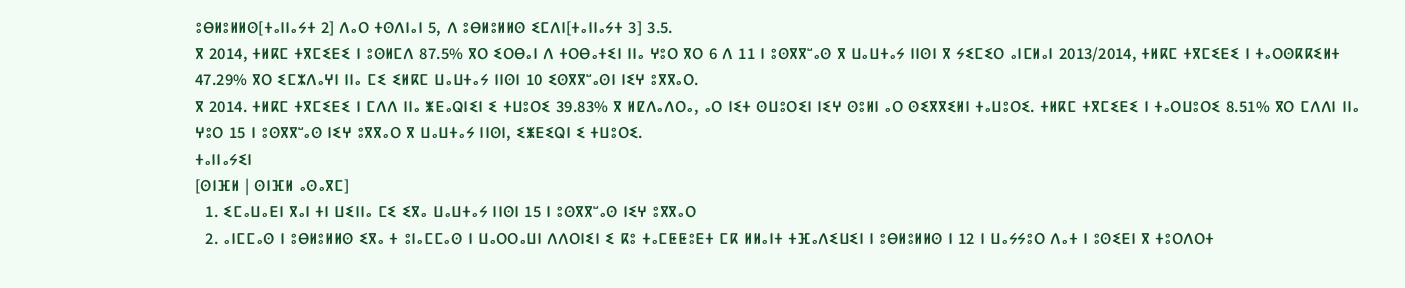ⵓⴱⵍⵓⵍⵍⵙ[ⵜⴰⵏⵏⴰⵢⵜ 2] ⴷⴰⵔ ⵜⵙⴷⵏⴰⵏ 5, ⴷ ⵓⴱⵍⵓⵍⵍⵙ ⵉⵎⴷⵏ[ⵜⴰⵏⵏⴰⵢⵜ 3] 3.5.
ⴳ 2014, ⵜⵍⴽⵎ ⵜⴳⵎⵉⴹⵉ ⵏ ⵓⵙⵍⵎⴷ 87.5% ⴳⵔ ⵉⵔⴱⴰⵏ ⴷ ⵜⵔⴱⴰⵜⵉⵏ ⵏⵏⴰ ⵖⵓⵔ ⴳⵔ 6 ⴷ 11 ⵏ ⵓⵙⴳⴳⵯⴰⵙ ⴳ ⵡⴰⵡⵜⴰⵢ ⵏⵏⵙⵏ ⴳ ⵢⵉⵎⵉⵔ ⴰⵏⵎⵍⴰⵏ 2013/2014, ⵜⵍⴽⵎ ⵜⴳⵎⵉⴹⵉ ⵏ ⵜⴰⵔⵙⴽⴽⵉⵍⵜ 47.29% ⴳⵔ ⵉⵎⵣⴷⴰⵖⵏ ⵏⵏⴰ ⵎⵉ ⵉⵍⴽⵎ ⵡⴰⵡⵜⴰⵢ ⵏⵏⵙⵏ 10 ⵉⵙⴳⴳⵯⴰⵙⵏ ⵏⵉⵖ ⵓⴳⴳⴰⵔ.
ⴳ 2014. ⵜⵍⴽⵎ ⵜⴳⵎⵉⴹⵉ ⵏ ⵎⴷⴷ ⵏⵏⴰ ⵥⴹⴰⵕⵏⵉⵏ ⵉ ⵜⵡⵓⵔⵉ 39.83% ⴳ ⵍⵇⴷⴰⴷⵔⴰ, ⴰⵔ ⵏⵉⵜ ⵙⵡⵓⵔⵉⵏ ⵏⵉⵖ ⵙⵓⵍⵏ ⴰⵔ ⵙⵉⴳⴳⵉⵍⵏ ⵜⴰⵡⵓⵔⵉ. ⵜⵍⴽⵎ ⵜⴳⵎⵉⴹⵉ ⵏ ⵜⴰⵔⵡⵓⵔⵉ 8.51% ⴳⵔ ⵎⴷⴷⵏ ⵏⵏⴰ ⵖⵓⵔ 15 ⵏ ⵓⵙⴳⴳⵯⴰⵙ ⵏⵉⵖ ⵓⴳⴳⴰⵔ ⴳ ⵡⴰⵡⵜⴰⵢ ⵏⵏⵙⵏ, ⵉⵥⴹⵉⵕⵏ ⵉ ⵜⵡⵓⵔⵉ.
ⵜⴰⵏⵏⴰⵢⵉⵏ
[ⵙⵏⴼⵍ | ⵙⵏⴼⵍ ⴰⵙⴰⴳⵎ]
  1. ⵉⵎⴰⵡⴰⴹⵏ ⴳⴰⵏ ⵜⵏ ⵡⵉⵏⵏⴰ ⵎⵉ ⵉⴳⴰ ⵡⴰⵡⵜⴰⵢ ⵏⵏⵙⵏ 15 ⵏ ⵓⵙⴳⴳⵯⴰⵙ ⵏⵉⵖ ⵓⴳⴳⴰⵔ
  2. ⴰⵏⵎⵎⴰⵙ ⵏ ⵓⴱⵍⵓⵍⵍⵙ ⵉⴳⴰ ⵜ ⵓⵏⴰⵎⵎⴰⵙ ⵏ ⵡⴰⵔⵔⴰⵡⵏ ⴷⴷⵔⵏⵉⵏ ⵉ ⴽⵓ ⵜⴰⵎⵟⵟⵓⴹⵜ ⵎⴽ ⵍⵍⴰⵏⵜ ⵜⴼⴰⴷⵉⵡⵉⵏ ⵏ ⵓⴱⵍⵓⵍⵍⵙ ⵏ 12 ⵏ ⵡⴰⵢⵢⵓⵔ ⴷⴰⵜ ⵏ ⵓⵙⵉⴹⵏ ⴳ ⵜⵓⵔⴷⵔⵜ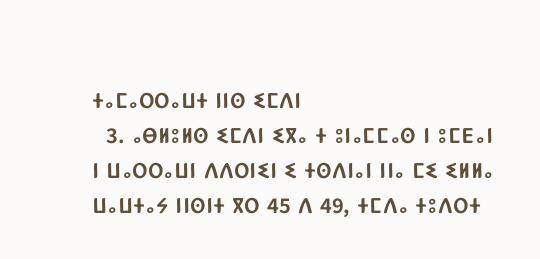ⵜⴰⵎⴰⵔⵔⴰⵡⵜ ⵏⵏⵙ ⵉⵎⴷⵏ
  3. ⴰⴱⵍⵓⵍⵙ ⵉⵎⴷⵏ ⵉⴳⴰ ⵜ ⵓⵏⴰⵎⵎⴰⵙ ⵏ ⵓⵎⴹⴰⵏ ⵏ ⵡⴰⵔⵔⴰⵡⵏ ⴷⴷⵔⵏⵉⵏ ⵉ ⵜⵙⴷⵏⴰⵏ ⵏⵏⴰ ⵎⵉ ⵉⵍⵍⴰ ⵡⴰⵡⵜⴰⵢ ⵏⵏⵙⵏⵜ ⴳⵔ 45 ⴷ 49, ⵜⵎⴷⴰ ⵜⵓⴷⵔⵜ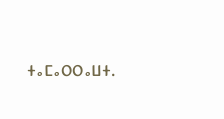ⵜⴰⵎⴰⵔⵔⴰⵡⵜ.